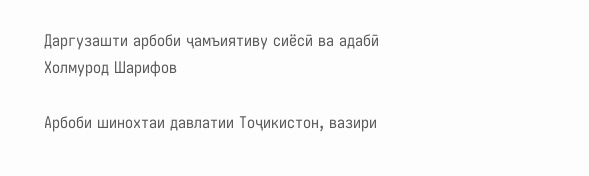Даргузашти арбоби ҷамъиятиву сиёсӣ ва адабӣ Холмурод Шарифов

Арбоби шинохтаи давлатии Тоҷикистон, вазири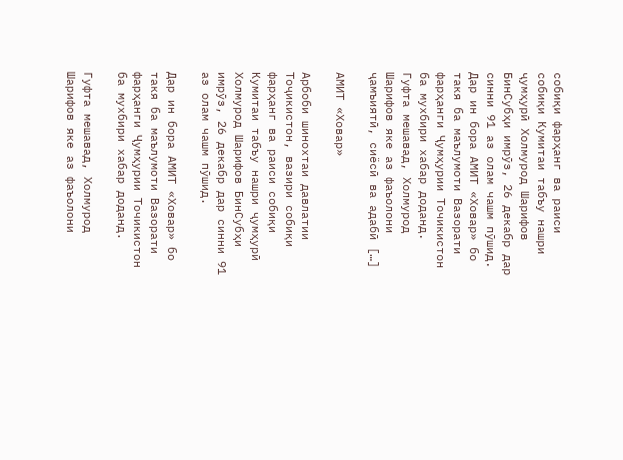собиқи фарҳанг ва раиси собиқи Кумитаи табъу нашри ҷумҳурӣ Холмурод Шарифов БинСубҳи имрӯз, 26 декабр дар синни 91 аз олам чашм пӯшид. Дар ин бора АМИТ «Ховар» бо такя ба маълумоти Вазорати фарҳанги Ҷумҳурии Точикистон ба мухбири хабар доданд. Гуфта мешавад, Холмурод Шарифов яке аз фаъолони ҷамъиятӣ, сиёсӣ ва адабӣ […]

АМИТ «Ховар»

Арбоби шинохтаи давлатии Тоҷикистон, вазири собиқи фарҳанг ва раиси собиқи Кумитаи табъу нашри ҷумҳурӣ Холмурод Шарифов БинСубҳи имрӯз, 26 декабр дар синни 91 аз олам чашм пӯшид.

Дар ин бора АМИТ «Ховар» бо такя ба маълумоти Вазорати фарҳанги Ҷумҳурии Точикистон ба мухбири хабар доданд.

Гуфта мешавад, Холмурод Шарифов яке аз фаъолони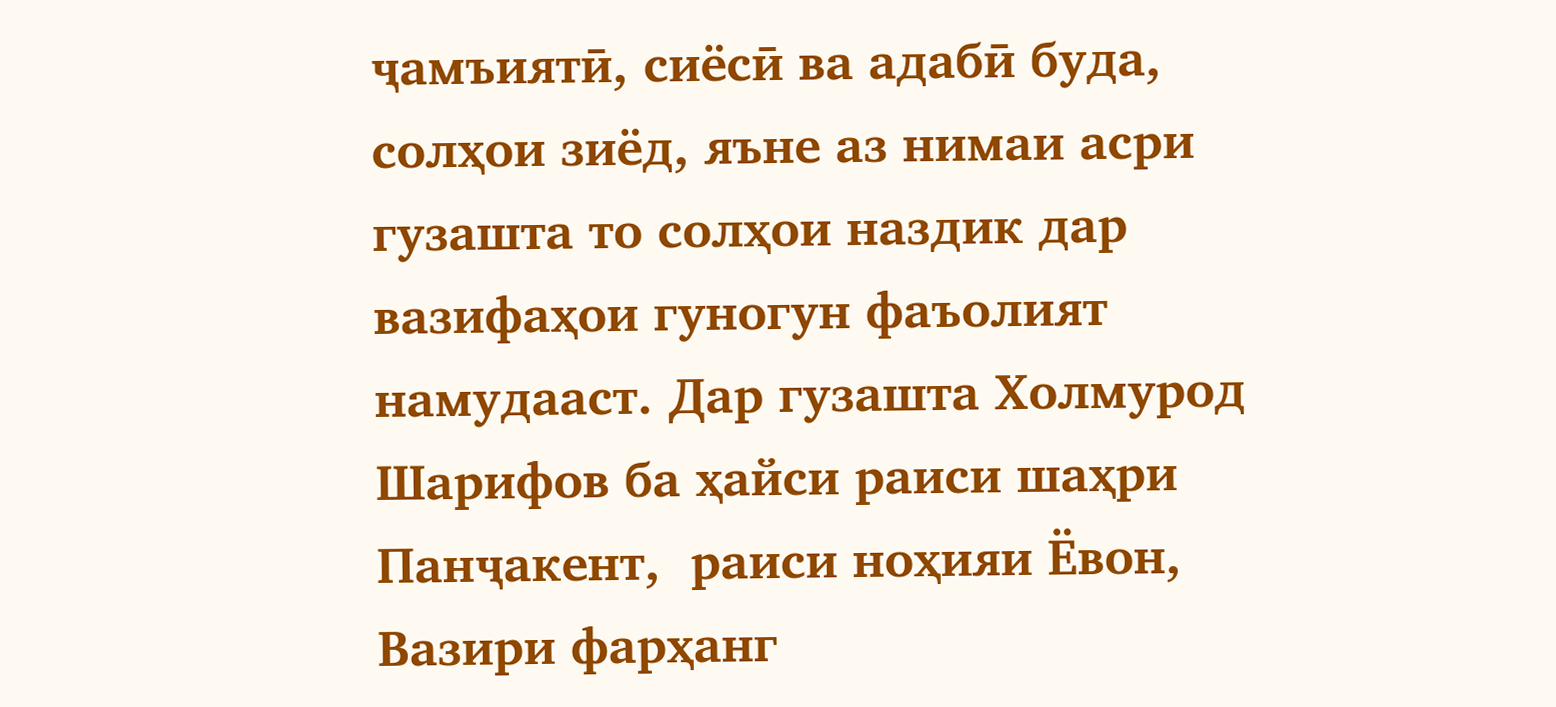ҷамъиятӣ, сиёсӣ ва адабӣ буда, солҳои зиёд, яъне аз нимаи асри гузашта то солҳои наздик дар вазифаҳои гуногун фаъолият намудааст. Дар гузашта Холмурод Шарифов ба ҳайси раиси шаҳри Панҷакент,  раиси ноҳияи Ёвон, Вазири фарҳанг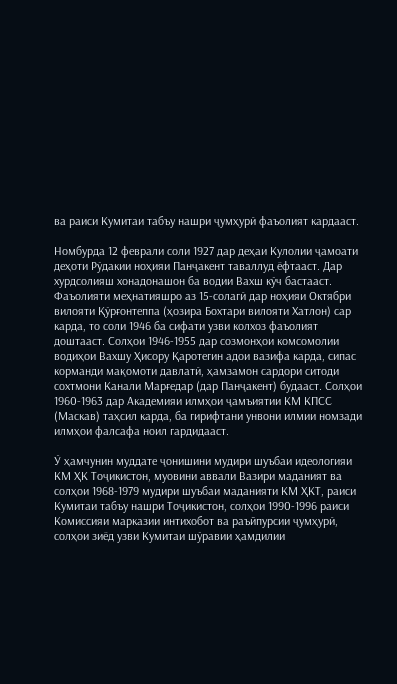ва раиси Кумитаи табъу нашри ҷумҳурӣ фаъолият кардааст.

Номбурда 12 феврали соли 1927 дар деҳаи Кулолии ҷамоати деҳоти Рӯдакии ноҳияи Панҷакент таваллуд ёфтааст. Дар хурдсолияш хонадонашон ба водии Вахш кӯч бастааст. Фаъолияти меҳнатияшро аз 15-солагӣ дар ноҳияи Октябри вилояти Қӯрғонтеппа (ҳозира Бохтари вилояти Хатлон) сар карда, то соли 1946 ба сифати узви колхоз фаъолият доштааст. Солҳои 1946-1955 дар созмонҳои комсомолии водиҳои Вахшу Ҳисору Қаротегин адои вазифа карда, сипас корманди мақомоти давлатӣ, ҳамзамон сардори ситоди сохтмони Канали Марғедар (дар Панҷакент) будааст. Солҳои 1960-1963 дар Академияи илмҳои ҷамъиятии КМ КПСС (Маскав) таҳсил карда, ба гирифтани унвони илмии номзади илмҳои фалсафа ноил гардидааст.

Ӯ ҳамчунин муддате ҷонишини мудири шуъбаи идеологияи КМ ҲК Тоҷикистон, муовини аввали Вазири маданият ва солҳои 1968-1979 мудири шуъбаи маданияти КМ ҲКТ, раиси Кумитаи табъу нашри Тоҷикистон, солҳои 1990-1996 раиси Комиссияи марказии интихобот ва раъйпурсии ҷумҳурӣ, солҳои зиёд узви Кумитаи шӯравии ҳамдилии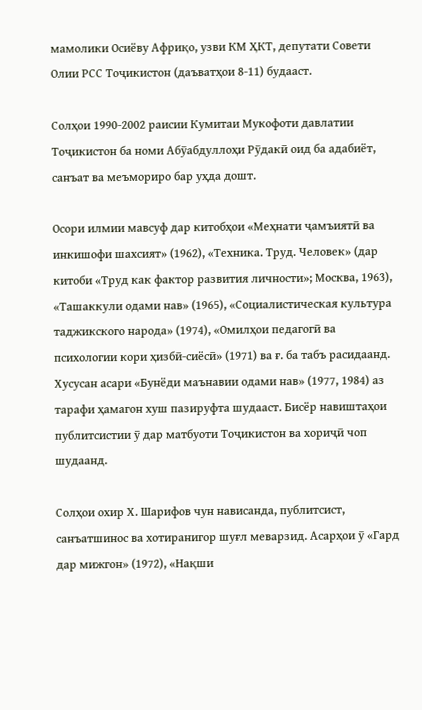мамолики Осиёву Африқо, узви КМ ҲКТ, депутати Совети Олии РСС Тоҷикистон (даъватҳои 8-11) будааст.

Солҳои 1990-2002 раисии Кумитаи Мукофоти давлатии Тоҷикистон ба номи Абӯабдуллоҳи Рӯдакӣ оид ба адабиёт, санъат ва меъмориро бар уҳда дошт.

Осори илмии мавсуф дар китобҳои «Меҳнати ҷамъиятӣ ва инкишофи шахсият» (1962), «Техника. Труд. Человек» (дар китоби «Труд как фактор развития личности»; Москва, 1963), «Ташаккули одами нав» (1965), «Социалистическая культура таджикского народа» (1974), «Омилҳои педагогӣ ва психологии кори ҳизбӣ-сиёсӣ» (1971) ва ғ. ба табъ расидаанд. Хусусан асари «Бунёди маънавии одами нав» (1977, 1984) аз тарафи ҳамагон хуш пазируфта шудааст. Бисёр навиштаҳои публитсистии ӯ дар матбуоти Тоҷикистон ва хориҷӣ чоп шудаанд.

Солҳои охир Х. Шарифов чун нависанда, публитсист, санъатшинос ва хотиранигор шуғл меварзид. Асарҳои ӯ «Гард дар мижгон» (1972), «Нақши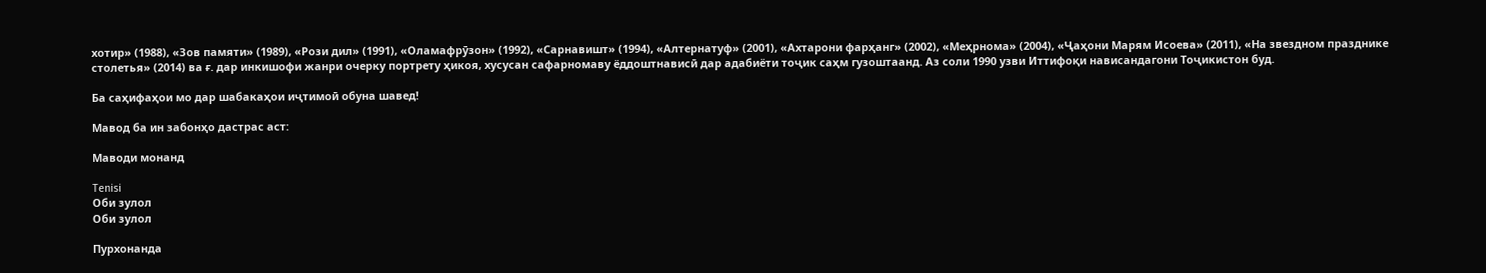хотир» (1988), «Зов памяти» (1989), «Рози дил» (1991), «Оламафрӯзон» (1992), «Сарнавишт» (1994), «Алтернатуф» (2001), «Ахтарони фарҳанг» (2002), «Меҳрнома» (2004), «Ҷаҳони Марям Исоева» (2011), «На звездном празднике столетья» (2014) ва ғ. дар инкишофи жанри очерку портрету ҳикоя, хусусан сафарномаву ёддоштнависӣ дар адабиёти тоҷик саҳм гузоштаанд. Аз соли 1990 узви Иттифоқи нависандагони Тоҷикистон буд.

Ба саҳифаҳои мо дар шабакаҳои иҷтимоӣ обуна шавед!

Мавод ба ин забонҳо дастрас аст:

Маводи монанд

Tenisi
Оби зулол
Оби зулол

Пурхонанда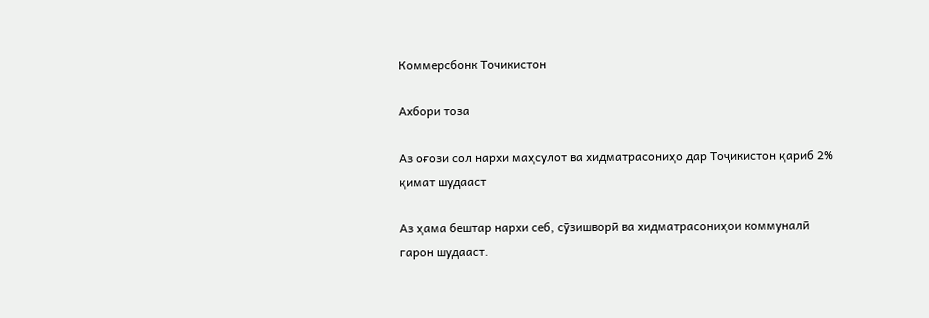Коммерсбонк Точикистон

Ахбори тоза

Аз оғози сол нархи маҳсулот ва хидматрасониҳо дар Тоҷикистон қариб 2% қимат шудааст

Аз ҳама бештар нархи себ, сӯзишворӣ ва хидматрасониҳои коммуналӣ гарон шудааст.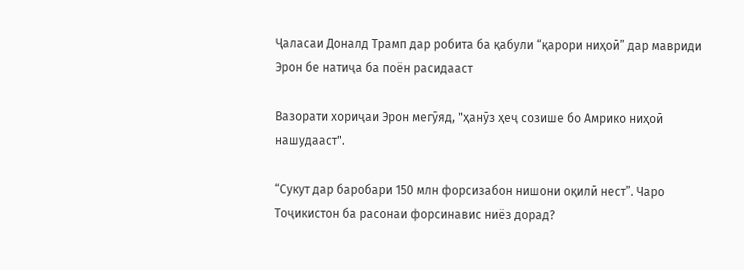Ҷаласаи Доналд Трамп дар робита ба қабули “қарори ниҳоӣ” дар мавриди Эрон бе натиҷа ба поён расидааст

Вазорати хориҷаи Эрон мегӯяд, "ҳанӯз ҳеҷ созише бо Амрико ниҳоӣ нашудааст".

“Сукут дар баробари 150 млн форсизабон нишони оқилӣ нест”. Чаро Тоҷикистон ба расонаи форсинавис ниёз дорад?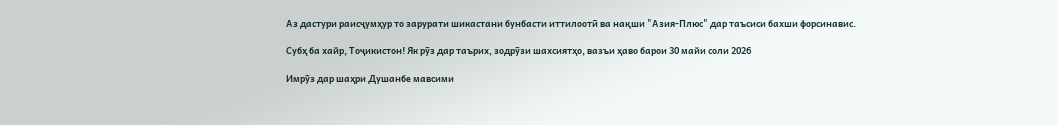Аз дастури раисҷумҳур то зарурати шикастани бунбасти иттилоотӣ ва нақши "Азия-Плюс" дар таъсиси бахши форсинавис.

Субҳ ба хайр, Тоҷикистон! Як рӯз дар таърих, зодрӯзи шахсиятҳо, вазъи ҳаво барои 30 майи соли 2026

Имрӯз дар шаҳри Душанбе мавсими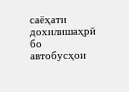саёҳати дохилишаҳрӣ бо автобусҳои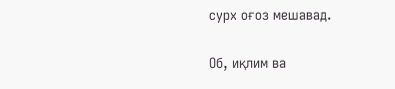сурх оғоз мешавад.

Об, иқлим ва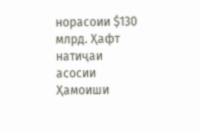норасоии $130 млрд. Ҳафт натиҷаи асосии Ҳамоиши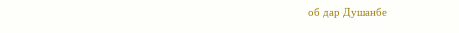об дар Душанбе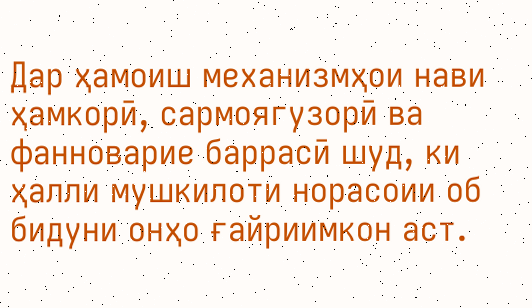Дар ҳамоиш механизмҳои нави ҳамкорӣ, сармоягузорӣ ва фанноварие баррасӣ шуд, ки ҳалли мушкилоти норасоии об бидуни онҳо ғайриимкон аст.